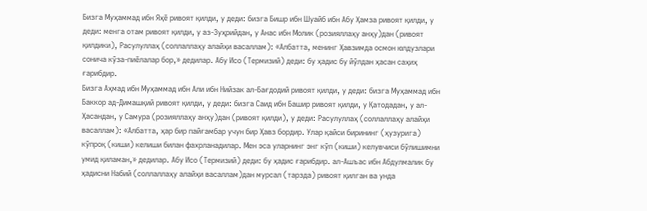Бизга Муҳаммад ибн Яҳё ривоят қилди, у деди: бизга Бишр ибн Шуайб ибн Абу Ҳамза ривоят қилди, у деди: менга отам ривоят қилди, у аз-Зуҳрийдан, у Анас ибн Молик (розияллаҳу анҳу)дан (ривоят қилдики), Расулуллаҳ (соллаллаҳу алайҳи васаллам): «Албатта, менинг Ҳавзимда осмон юлдузлари сонича кўза-пиёлалар бор,» дедилар. Абу Исо (Термизий) деди: бу ҳадис бу йўлдан ҳасан саҳиҳ ғарибдир.
Бизга Аҳмад ибн Муҳаммад ибн Али ибн Нийзак ал-Бағдодий ривоят қилди, у деди: бизга Муҳаммад ибн Баккор ад-Димашқий ривоят қилди, у деди: бизга Саид ибн Башир ривоят қилди, у Қатодадан, у ал-Ҳасандан, у Самура (розияллаҳу анҳу)дан (ривоят қилди), у деди: Расулуллаҳ (соллаллаҳу алайҳи васаллам): «Албатта, ҳар бир пайғамбар учун бир Ҳавз бордир. Улар қайси бирининг (ҳузурига) кўпроқ (киши) келиши билан фахрланадилар. Мен эса уларнинг энг кўп (киши) келувчиси бўлишимни умид қиламан,» дедилар. Абу Исо (Термизий) деди: бу ҳадис ғарибдир. ал-Ашъас ибн Абдулмалик бу ҳадисни Набий (соллаллаҳу алайҳи васаллам)дан мурсал (тарзда) ривоят қилган ва унда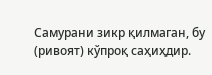Самурани зикр қилмаган, бу (ривоят) кўпроқ саҳиҳдир.